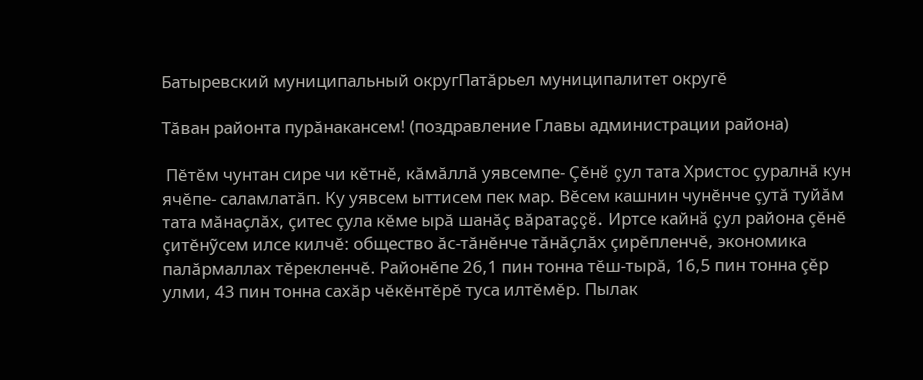Батыревский муниципальный округПатăрьел муниципалитет округĕ

Тăван районта пурăнакансем! (поздравление Главы администрации района)

 Пĕтĕм чунтан сире чи кĕтнĕ, кăмăллă уявсемпе- Çĕнĕ çул тата Христос çуралнă кун ячĕпе- саламлатăп. Ку уявсем ыттисем пек мар. Вĕсем кашнин чунĕнче çутă туйăм тата мăнаçлăх, çитес çула кĕме ырă шанăç вăратаççĕ. Иртсе кайнă çул района çĕнĕ çитĕнỹсем илсе килчĕ: общество ăс-тăнĕнче тăнăçлăх çирĕпленчĕ, экономика палăрмаллах тĕрекленчĕ. Районĕпе 26,1 пин тонна тĕш-тырă, 16,5 пин тонна çĕр улми, 43 пин тонна сахăр чĕкĕнтĕрĕ туса илтĕмĕр. Пылак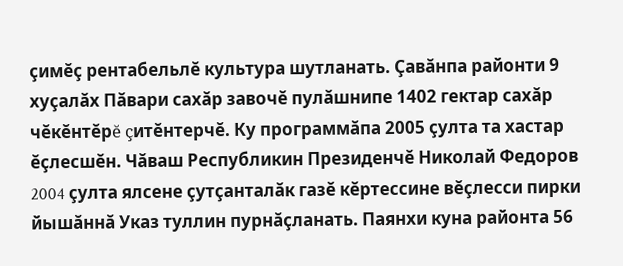çимĕç рентабельлĕ культура шутланать. Çавăнпа районти 9 хуçалăх Пăвари сахăр завочĕ пулăшнипе 1402 гектар сахăр чĕкĕнтĕрĕ çитĕнтерчĕ. Ку программăпа 2005 çулта та хастар ĕçлесшĕн. Чăваш Республикин Президенчĕ Николай Федоров 2004 çулта ялсене çутçанталăк газĕ кĕртессине вĕçлесси пирки йышăннă Указ туллин пурнăçланать. Паянхи куна районта 56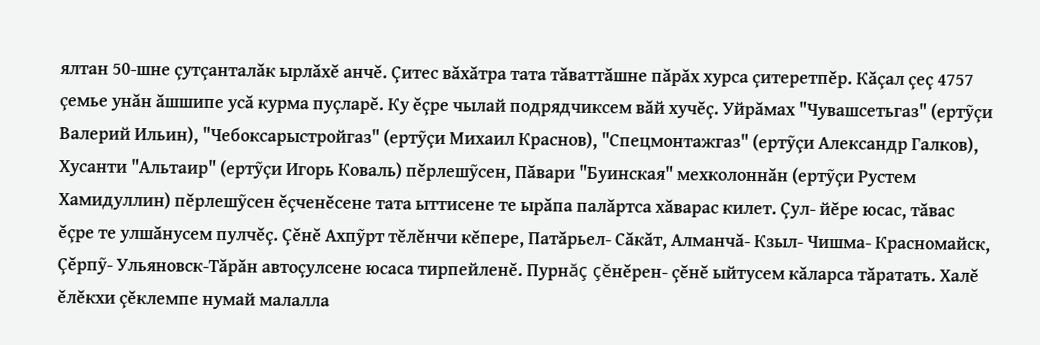ялтан 50-шне çутçанталăк ырлăхĕ анчĕ. Çитес вăхăтра тата тăваттăшне пăрăх хурса çитеретпĕр. Кăçал çеç 4757 çемье унăн ăшшипе усă курма пуçларĕ. Ку ĕçре чылай подрядчиксем вăй хучĕç. Уйрăмах "Чувашсетьгаз" (ертỹçи Валерий Ильин), "Чебоксарыстройгаз" (ертỹçи Михаил Краснов), "Спецмонтажгаз" (ертỹçи Александр Галков), Хусанти "Альтаир" (ертỹçи Игорь Коваль) пĕрлешỹсен, Пăвари "Буинская" мехколоннăн (ертỹçи Рустем Хамидуллин) пĕрлешỹсен ĕçченĕсене тата ыттисене те ырăпа палăртса хăварас килет. Çул- йĕре юсас, тăвас ĕçре те улшăнусем пулчĕç. Çĕнĕ Ахпỹрт тĕлĕнчи кĕпере, Патăрьел- Сăкăт, Алманчă- Кзыл- Чишма- Красномайск, Çĕрпỹ- Ульяновск-Тăрăн автоçулсене юсаса тирпейленĕ. Пурнăç çĕнĕрен- çĕнĕ ыйтусем кăларса тăратать. Халĕ ĕлĕкхи çĕклемпе нумай малалла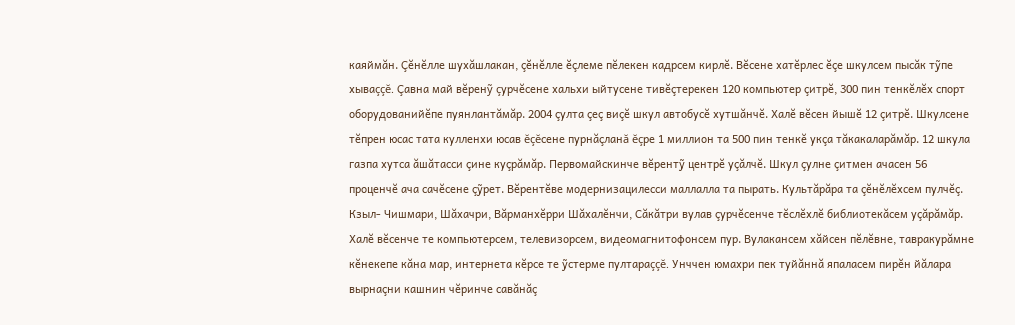каяймăн. Çĕнĕлле шухăшлакан, çĕнĕлле ĕçлеме пĕлекен кадрсем кирлĕ. Вĕсене хатĕрлес ĕçе шкулсем пысăк тỹпе хываççĕ. Çавна май вĕренỹ çурчĕсене хальхи ыйтусене тивĕçтерекен 120 компьютер çитрĕ, 300 пин тенкĕлĕх спорт оборудованийĕпе пуянлантăмăр. 2004 çулта çеç виçĕ шкул автобусĕ хутшăнчĕ. Халĕ вĕсен йышĕ 12 çитрĕ. Шкулсене тĕпрен юсас тата кулленхи юсав ĕçĕсене пурнăçланă ĕçре 1 миллион та 500 пин тенкĕ укçа тăкакаларăмăр. 12 шкула газпа хутса ăшăтасси çине куçрăмăр. Первомайскинче вĕрентỹ центрĕ уçăлчĕ. Шкул çулне çитмен ачасен 56 проценчĕ ача сачĕсене çỹрет. Вĕрентĕве модернизацилесси маллалла та пырать. Культăрăра та çĕнĕлĕхсем пулчĕç. Кзыл- Чишмари, Шăхачри, Вăрманхĕрри Шăхалĕнчи, Сăкăтри вулав çурчĕсенче тĕслĕхлĕ библиотекăсем уçăрăмăр. Халĕ вĕсенче те компьютерсем, телевизорсем, видеомагнитофонсем пур. Вулакансем хăйсен пĕлĕвне, тавракурăмне кĕнекепе кăна мар, интернета кĕрсе те ỹстерме пултараççĕ. Унччен юмахри пек туйăннă япаласем пирĕн йăлара вырнаçни кашнин чĕринче савăнăç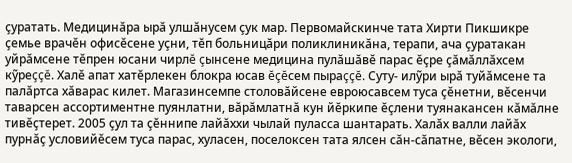çуратать. Медицинăра ырă улшăнусем çук мар. Первомайскинче тата Хирти Пикшикре çемье врачĕн офисĕсене уçни, тĕп больницăри поликлиникăна, терапи, ача çуратакан уйрăмсене тĕпрен юсани чирлĕ çынсене медицина пулăшăвĕ парас ĕçре çăмăллăхсем кỹреççĕ. Халĕ апат хатĕрлекен блокра юсав ĕçĕсем пыраççĕ. Суту- илỹри ырă туйăмсене та палăртса хăварас килет. Магазинсемпе столовăйсене евроюсавсем туса çĕнетни, вĕсенчи таварсен ассортиментне пуянлатни, вăрăмлатнă кун йĕркипе ĕçлени туянакансен кăмăлне тивĕçтерет. 2005 çул та çĕннипе лайăххи чылай пуласса шантарать. Халăх валли лайăх пурнăç условийĕсем туса парас, хуласен, поселоксен тата ялсен сăн-сăпатне, вĕсен экологи,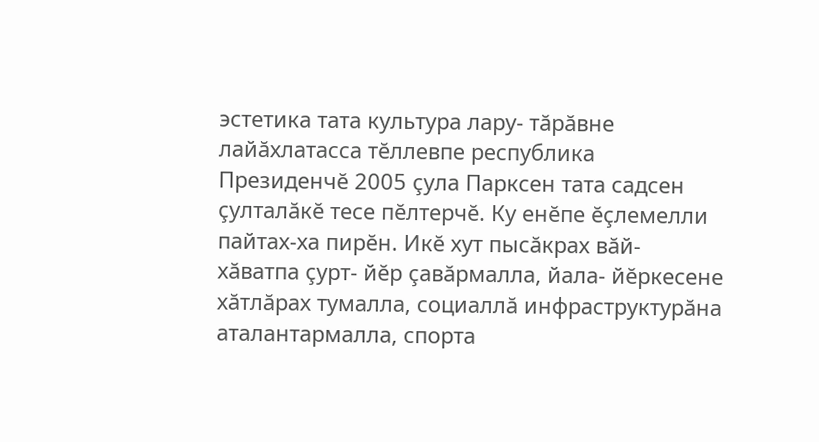эстетика тата культура лару- тăрăвне лайăхлатасса тĕллевпе республика Президенчĕ 2005 çула Парксен тата садсен çулталăкĕ тесе пĕлтерчĕ. Ку енĕпе ĕçлемелли пайтах-ха пирĕн. Икĕ хут пысăкрах вăй- хăватпа çурт- йĕр çавăрмалла, йала- йĕркесене хăтлăрах тумалла, социаллă инфраструктурăна аталантармалла, спорта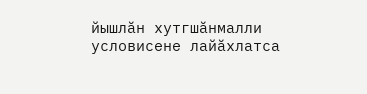йышлăн хутгшăнмалли условисене лайăхлатса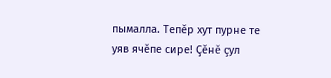пымалла. Тепĕр хут пурне те уяв ячĕпе сире! Çĕнĕ çул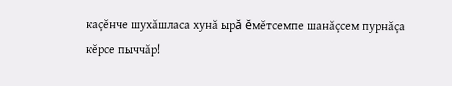каçĕнче шухăшласа хунă ырă ĕмĕтсемпе шанăçсем пурнăçа кĕрсе пыччăр!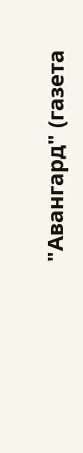"Авангард" (газета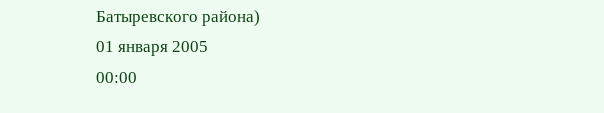Батыревского района)
01 января 2005
00:00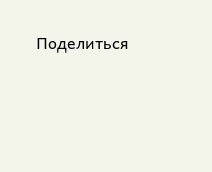Поделиться